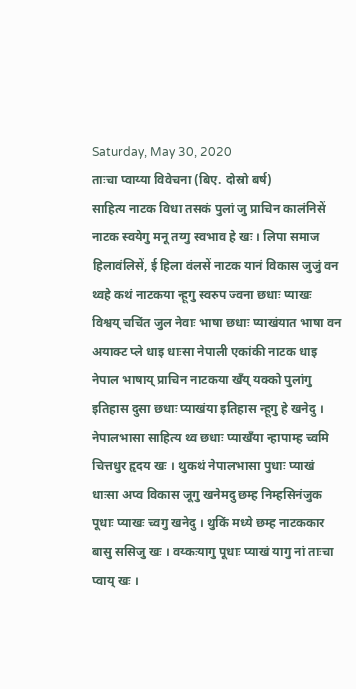Saturday, May 30, 2020
ताःचा प्वाय्या विवेचना (बिए. दोस्रो बर्ष)
साहित्य नाटक विधा तसकं पुलां जु प्राचिन कालंनिसें नाटक स्वयेगु मनू तय्गु स्वभाव हे खः । लिपा समाज हिलावंलिसें, ई हिला वंलसें नाटक यानं विकास जुजुं वन थ्वहे कथं नाटकया न्हूगु स्वरुप ज्वना छधाः प्याखः विश्वय् चचिंत जुल नेवाः भाषा छधाः प्याखंयात भाषा वन अयाक्ट प्ले धाइ धाःसा नेपाली एकांकी नाटक धाइ नेपाल भाषाय् प्राचिन नाटकया खँय् यक्को पुलांगु इतिहास दुसा छधाः प्याखंया इतिहास न्हूगु हे खनेदु । नेपालभासा साहित्य थ्व छधाः प्याखँया न्हापाम्ह च्वमि चित्तधुर हृदय खः । थुकथं नेपालभासा पुधाः प्याखं धाःसा अप्व विकास जूगु खनेमदु छम्ह निम्हसिनंजुक पूधाः प्याखः च्वगु खनेदु । थुकिं मध्ये छम्ह नाटककार बासु ससिजु खः । वय्कःयागु पूधाः प्याखं यागु नां ताःचा प्वाय् खः ।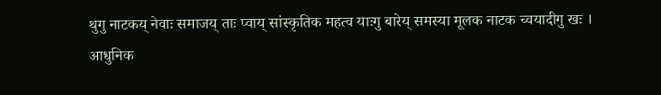थुगु नाटकय् नेवाः समाजय् ताः प्वाय् सांस्कृतिक महत्व याःगु बारेय् समस्या मूलक नाटक च्वयादीगु खः । आधुनिक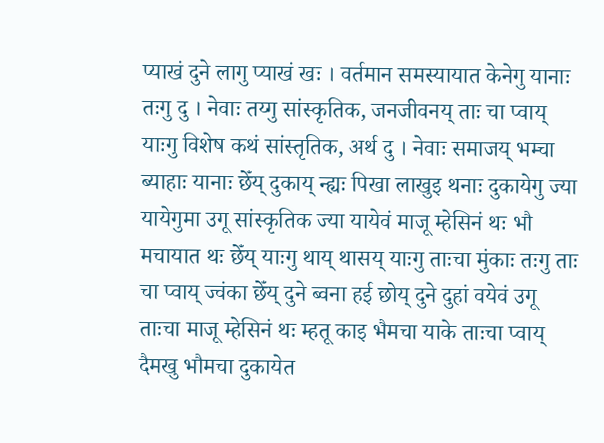प्याखं दुने लागु प्याखं खः । वर्तमान समस्यायात केनेगु यानाः तःगु दु । नेवाः तय्गु सांस्कृतिक, जनजीवनय् ताः चा प्वाय् याःगु विशेष कथं सांस्तृतिक, अर्थ दु । नेवाः समाजय् भम्चा ब्याहाः यानाः छेँय् दुकाय् न्ह्यः पिखा लाखुइ थनाः दुकायेगु ज्या यायेगुमा उगू सांस्कृतिक ज्या यायेवं माजू म्हेसिनं थः भौ मचायात थः छेँय् याःगु थाय् थासय् याःगु ताःचा मुंकाः तःगु ताः चा प्वाय् ज्वंका छेँय् दुने ब्वना हई छोय् दुने दुहां वयेवं उगू ताःचा माजू म्हेसिनं थः म्हतू काइ भैमचा याके ताःचा प्वाय् दैमखु भौमचा दुकायेत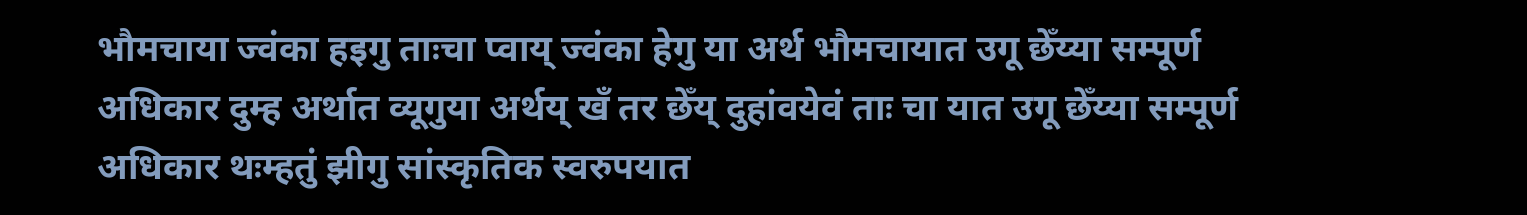भौमचाया ज्वंका हइगु ताःचा प्वाय् ज्वंका हेगु या अर्थ भौमचायात उगू छेँय्या सम्पूर्ण अधिकार दुम्ह अर्थात व्यूगुया अर्थय् खँ तर छेँय् दुहांवयेवं ताः चा यात उगू छेँय्या सम्पूर्ण अधिकार थःम्हतुं झीगु सांस्कृतिक स्वरुपयात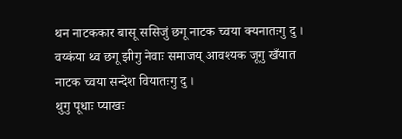थन नाटककार बासू ससिजुं छगू नाटक च्वया क्यनातःगु दु । वय्कंया थ्व छगू झीगु नेवाः समाजय् आवश्यक जूगु खँयात नाटक च्वया सन्देश वियातःगु दु ।
थुगु पूधाः प्याखः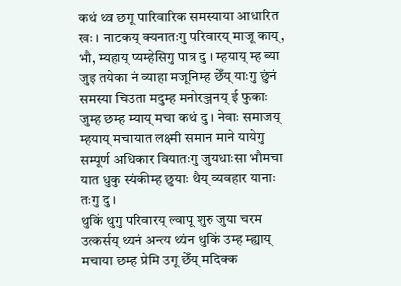कथं थ्व छगू पारिवारिक समस्याया आधारित खः । नाटकय् क्यनातःगु परिवारय् माजू काय्, भौ, म्यहाय् प्यम्हेसिगु पात्र दु । म्हयाय् म्ह ब्या जुइ तयेका नं व्याहा मजूनिम्ह छेँय् याःगु छुंनं समस्या चिउता मदुम्ह मनोरञ्जनय् ई फुकाः जुम्ह छम्ह म्याय् मचा कथं दु । नेवाः समाजय् म्हयाय् मचायात लक्ष्मी समान माने यायेगु सम्पूर्ण अधिकार वियातःगु जुयधाःसा भौमचा यात धुकु स्यंकीम्ह छुयाः थैय् व्यवहार यानाः तःगु दु ।
थुकिं थुगु परिवारय् ल्वापू शुरु जुया चरम उत्कर्सय् थ्यनं अन्त्य थ्यंन थुकिं उम्ह म्ह्याय् मचाया छम्ह प्रेमि उगू छेँय् मदिक्क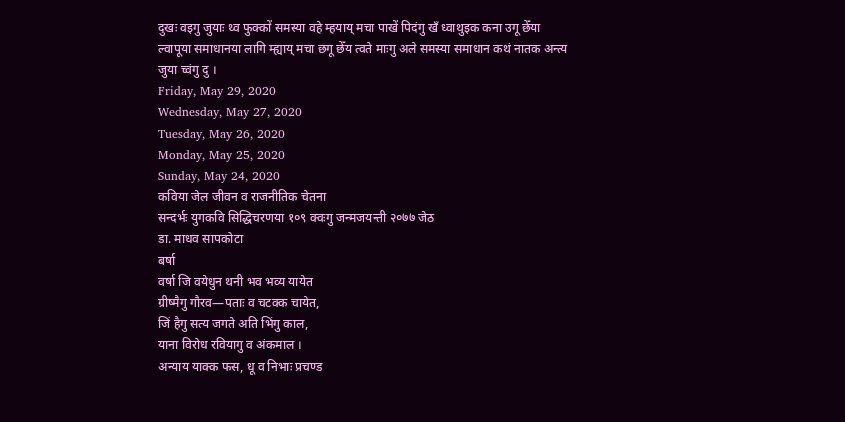दुखः वइगु जुयाः थ्व फुक्कों समस्या वहे म्हयाय् मचा पाखें पिदंगु खँ ध्वाथुइक कना उगू छेँया ल्वापूया समाधानया लागि म्ह्याय् मचा छगू छेँय त्वते माःगु अले समस्या समाधान कथं नातक अन्त्य जुया च्वंगु दु ।
Friday, May 29, 2020
Wednesday, May 27, 2020
Tuesday, May 26, 2020
Monday, May 25, 2020
Sunday, May 24, 2020
कविया जेल जीवन व राजनीतिक चेतना
सन्दर्भः युगकवि सिद्धिचरणया १०९ क्वःगु जन्मजयन्ती २०७७ जेठ
डा. माधव सापकोटा
बर्षा
वर्षा जि वयेधुन थनी भव भव्य यायेत
ग्रीष्मैगु गौरव—पताः व चटक्क चायेत,
जिं हैगु सत्य जगते अति भिंगु काल,
याना विरोध रवियागु व अंकमाल ।
अन्याय याक्क फस, धू व निभाः प्रचण्ड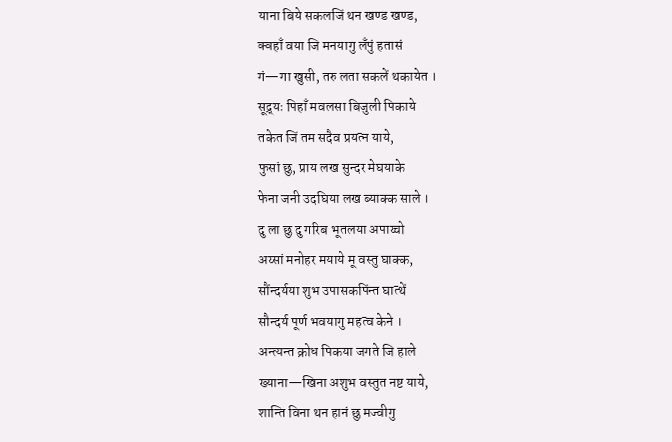याना बिये सकलजिं थन खण्ड खण्ड,
क्वहाँ वया जि मनयागु लँपुं हतासं
गं—गा खुसी, तरु लता सकलें थकायेत ।
सूद्र्यः पिहाँ मवलसा बिजुली पिकाये
तकेत जिं तम सदैव प्रयत्न याये,
फुसां छु, प्राय लख सुन्दर मेघयाके
फेना जनी उदघिया लख ब्याक्क साले ।
दु ला छु दु गरिब भूतलया अपाय्चो
अय्सां मनोहर मयाये मू वस्तु घाक्क,
सौंन्दर्यया शुभ उपासकपिंन्त घात्थें
सौन्दर्य पूर्ण भवयागु महत्व केने ।
अन्त्यन्त क्रोध पिकया जगते जि हाले
ख्याना—खिना अशुभ वस्तुत नष्ट याये,
शान्ति विना थन हानं छु मज्वीगु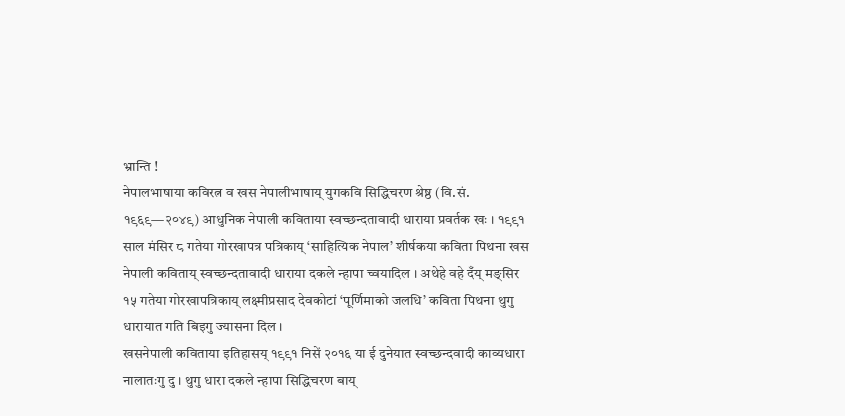भ्रान्ति !
नेपालभाषाया कविरत्न व खस नेपालीभाषाय् युगकवि सिद्धिचरण श्रेष्ठ (वि.सं. १९६९—२०४९) आधुनिक नेपाली कविताया स्वच्छन्दतावादी धाराया प्रवर्तक खः । १९९१ साल मंसिर ८ गतेया गोरखापत्र पत्रिकाय् ‘साहित्यिक नेपाल’ शीर्षकया कविता पिथना खस नेपाली कविताय् स्वच्छन्दतावादी धाराया दकले न्हापा च्वयादिल । अथेहे वहे दँय् मङ्सिर १५ गतेया गोरखापत्रिकाय् लक्ष्मीप्रसाद देवकोटां ‘पूर्णिमाको जलधि’ कविता पिथना थुगु धारायात गति बिइगु ज्यासना दिल ।
खसनेपाली कविताया इतिहासय् १९९१ निसें २०१६ या ई दुनेयात स्वच्छन्दवादी काव्यधारा नालातःगु दु । थुगु धारा दकले न्हापा सिद्धिचरण बाय्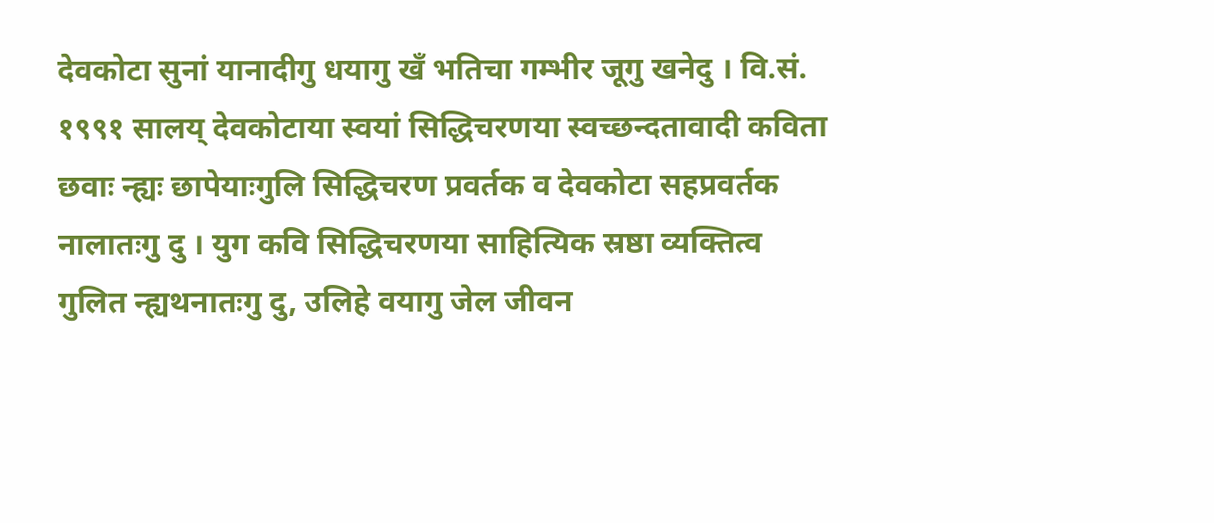देवकोटा सुनां यानादीगु धयागु खँ भतिचा गम्भीर जूगु खनेदु । वि.सं. १९९१ सालय् देवकोटाया स्वयां सिद्धिचरणया स्वच्छन्दतावादी कविता छवाः न्ह्यः छापेयाःगुलि सिद्धिचरण प्रवर्तक व देवकोटा सहप्रवर्तक नालातःगु दु । युग कवि सिद्धिचरणया साहित्यिक स्रष्ठा व्यक्तित्व गुलित न्ह्यथनातःगु दु, उलिहे वयागु जेल जीवन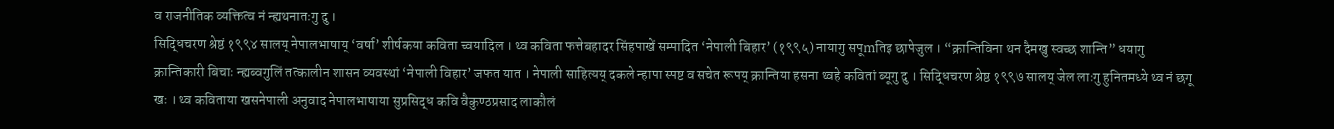व राजनीतिक व्यक्तित्व नं न्ह्यथनातःगु दु ।
सिद्धिचरण श्रेष्ठं १९९४ सालय् नेपालभाषाय् ‘वर्षा’ शीर्षकया कविता च्वयादिल । थ्व कविता फत्तेबहादर सिंहपाखें सम्पादित ‘नेपाली बिहार’ (१९९५) नायागु सपूmतिइ छापेजुल । “क्रान्तिविना थन दैमखु स्वच्छ शान्ति” धयागु क्रान्तिकारी बिचाः न्ह्यब्वगुलिं तत्कालीन शासन व्यवस्थां ‘नेपाली विहार’ जफत यात । नेपाली साहित्यय् दकले न्हापा स्पष्ट व सचेत रूपय् क्रान्तिया हसना थ्वहे कवितां ब्यूगु दु । सिद्धिचरण श्रेष्ठ १९९७ सालय् जेल लाःगु हुनितमध्ये थ्व नं छगू खः । थ्व कविताया खसनेपाली अनुवाद नेपालभाषाया सुप्रसिद्ध कवि वैकुण्ठप्रसाद लाकौलं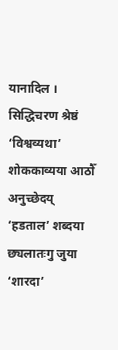यानादिल । सिद्धिचरण श्रेष्ठं ‘विश्वव्यथा’ शोककाव्यया आठौँ अनुच्छेदय् ‘हडताल’ शब्दया छ्यलातःगु जुया ‘शारदा’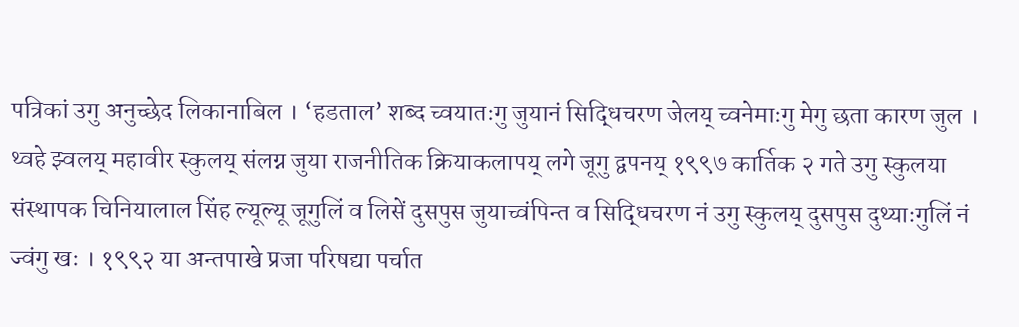पत्रिकां उगु अनुच्छेद लिकानाबिल । ‘हडताल’ शब्द च्वयातःगु जुयानं सिद्धिचरण जेलय् च्वनेमाःगु मेगु छता कारण जुल ।
थ्वहे झ्वलय् महावीर स्कुलय् संलग्न जुया राजनीतिक क्रियाकलापय् लगे जूगु द्वपनय् १९९७ कार्तिक २ गते उगु स्कुलया संस्थापक चिनियालाल सिंह ल्यूल्यू जूगुलिं व लिसें दुसपुस जुयाच्वंपिन्त व सिद्धिचरण नं उगु स्कुलय् दुसपुस दुथ्याःगुलिं नं ज्वंगु खः । १९९२ या अन्तपाखे प्रजा परिषद्या पर्चात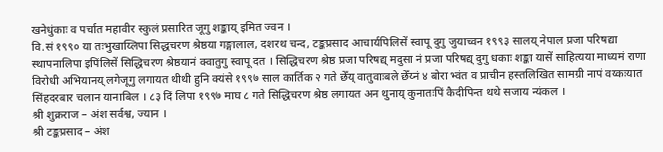खनेधुंकाः व पर्चात महावीर स्कुलं प्रसारित जूगु शङ्काय् इमित ज्वन ।
वि.सं १९९० या तःभुखाय्लिपा सिद्धचरण श्रेष्ठया गङ्गालाल, दशरथ चन्द, टङ्कप्रसाद आचार्यपिलिसें स्वापू दुगु जुयाच्वन १९९३ सालय् नेपाल प्रजा परिषद्या स्थापनालिपा इपिंलिसें सिद्धिचरण श्रेष्ठयानं क्वातुगु स्वापू दत । सिद्धिचरण श्रेष्ठ प्रजा परिषद्य् मदुसा नं प्रजा परिषद्य् दुगु धकाः शङ्का यासें साहित्यया माध्यमं राणा विरोधी अभियानय् लगेजूगु लगायत थीथी हुनि क्यंसे १९९७ साल कार्तिक २ गते छेँय् वातुवाःबले छेँय्नं ४ बोरा भ्वंत व प्राचीन हस्तलिखित सामग्री नापं वय्कःयात सिंहदरबार चलान यानाबिल । ८३ दिं लिपा १९९७ माघ ८ गते सिद्धिचरण श्रेष्ठ लगायत अन थुनाय् कुनातःपिं कैदीपिन्त थथे सजाय न्यंकल ।
श्री शुक्रराज – अंश सर्वश्व, ज्यान ।
श्री टङ्कप्रसाद – अंश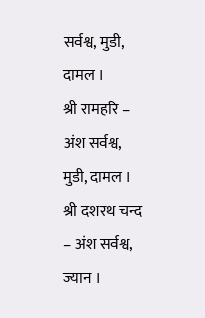सर्वश्व, मुडी, दामल ।
श्री रामहरि – अंश सर्वश्व, मुडी, दामल ।
श्री दशरथ चन्द – अंश सर्वश्व, ज्यान ।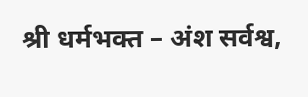श्री धर्मभक्त – अंश सर्वश्व,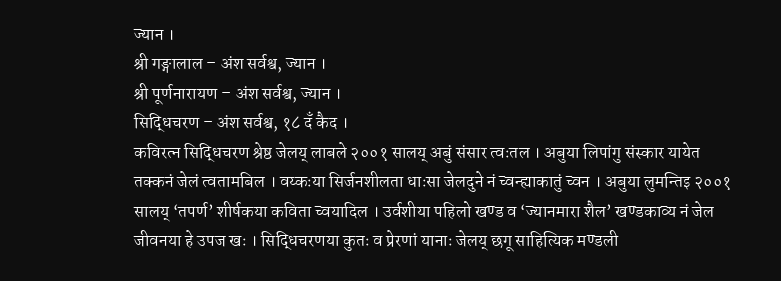ज्यान ।
श्री गङ्गालाल – अंश सर्वश्व, ज्यान ।
श्री पूर्णनारायण – अंश सर्वश्व, ज्यान ।
सिद्धिचरण – अंश सर्वश्व, १८ दँ कैद ।
कविरत्न सिद्धिचरण श्रेष्ठ जेलय् लाबले २००१ सालय् अबुं संसार त्वःतल । अबुया लिपांगु संस्कार यायेत तक्कनं जेलं त्वतामबिल । वय्कःया सिर्जनशीलता धाःसा जेलदुने नं च्वन्ह्याकातुं च्वन । अबुया लुमन्तिइ २००१ सालय् ‘तपर्ण’ शीर्षकया कविता च्वयादिल । उर्वशीया पहिलो खण्ड व ‘ज्यानमारा शैल’ खण्डकाव्य नं जेल जीवनया हे उपज खः । सिद्धिचरणया कुतः व प्रेरणां यानाः जेलय् छगू साहित्यिक मण्डली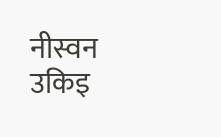नीस्वन उकिइ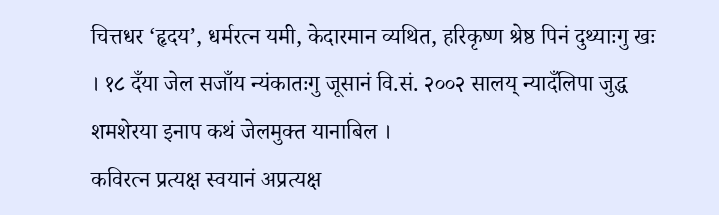चित्तधर ‘हृदय’, धर्मरत्न यमी, केदारमान व्यथित, हरिकृष्ण श्रेष्ठ पिनं दुथ्याःगु खः । १८ दँया जेल सजाँय न्यंकातःगु जूसानं वि.सं. २००२ सालय् न्यादँलिपा जुद्ध शमशेरया इनाप कथं जेलमुक्त यानाबिल ।
कविरत्न प्रत्यक्ष स्वयानं अप्रत्यक्ष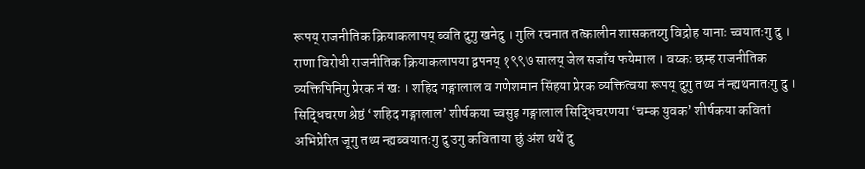रूपय् राजनीतिक क्रियाकलापय् ब्वति दुगु खनेदु । गुलि रचनात तत्कालीन शासकतय्गु विद्रोह यानाः च्वयातःगु दु । राणा विरोधी राजनीतिक क्रियाकलापया द्वपनय् १९९७ सालय् जेल सजाँय फयेमाल । वय्कः छम्ह राजनीतिक व्यक्तिपिनिगु प्रेरक नं खः । शहिद गङ्गालाल व गणेशमान सिंहया प्रेरक व्यक्तित्वया रूपय् दुगु तथ्य नं न्ह्यथनातःगु दु । सिद्धिचरण श्रेष्ठं ‘शहिद गङ्गालाल’ शीर्षकया च्वसुइ गङ्गालाल सिद्धिचरणया ‘चम्क युवक’ शीर्षकया कवितां अभिप्रेरित जूगु तथ्य न्ह्यब्वयातःगु दु उगु कविताया छुं अंश थथें दु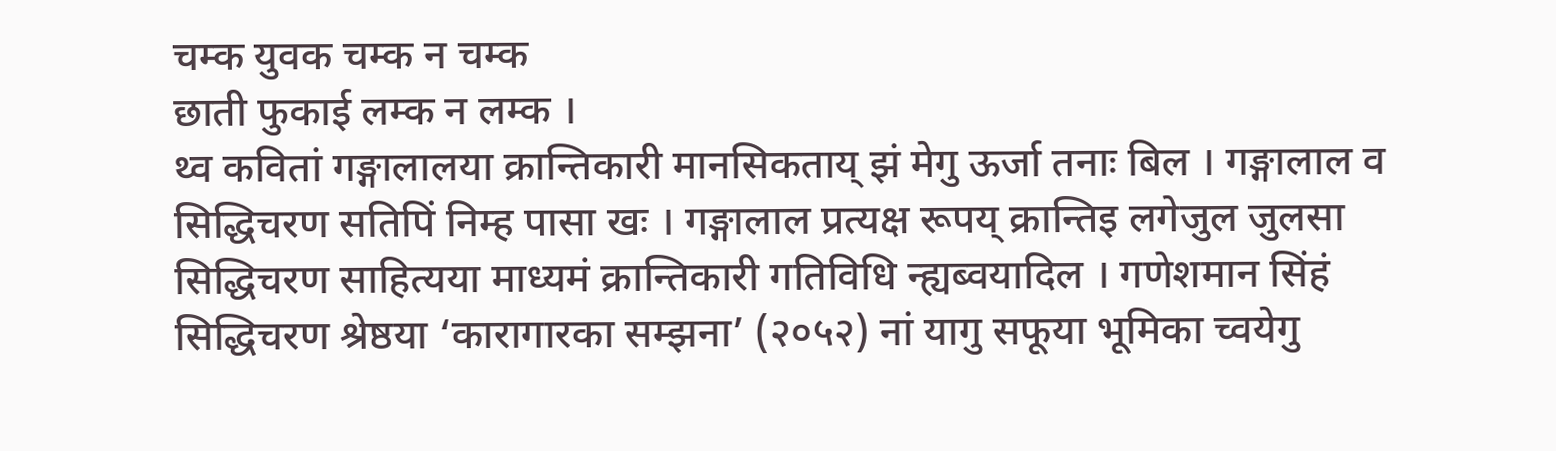चम्क युवक चम्क न चम्क
छाती फुकाई लम्क न लम्क ।
थ्व कवितां गङ्गालालया क्रान्तिकारी मानसिकताय् झं मेगु ऊर्जा तनाः बिल । गङ्गालाल व सिद्धिचरण सतिपिं निम्ह पासा खः । गङ्गालाल प्रत्यक्ष रूपय् क्रान्तिइ लगेजुल जुलसा सिद्धिचरण साहित्यया माध्यमं क्रान्तिकारी गतिविधि न्ह्यब्वयादिल । गणेशमान सिंहं सिद्धिचरण श्रेष्ठया ‘कारागारका सम्झना’ (२०५२) नां यागु सफूया भूमिका च्वयेगु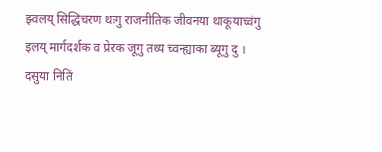झ्वलय् सिद्धिचरण थःगु राजनीतिक जीवनया थाकूयाच्वंगु इलय् मार्गदर्शक व प्रेरक जूगु तथ्य च्वन्ह्याका ब्यूगु दु । दसुया नितिं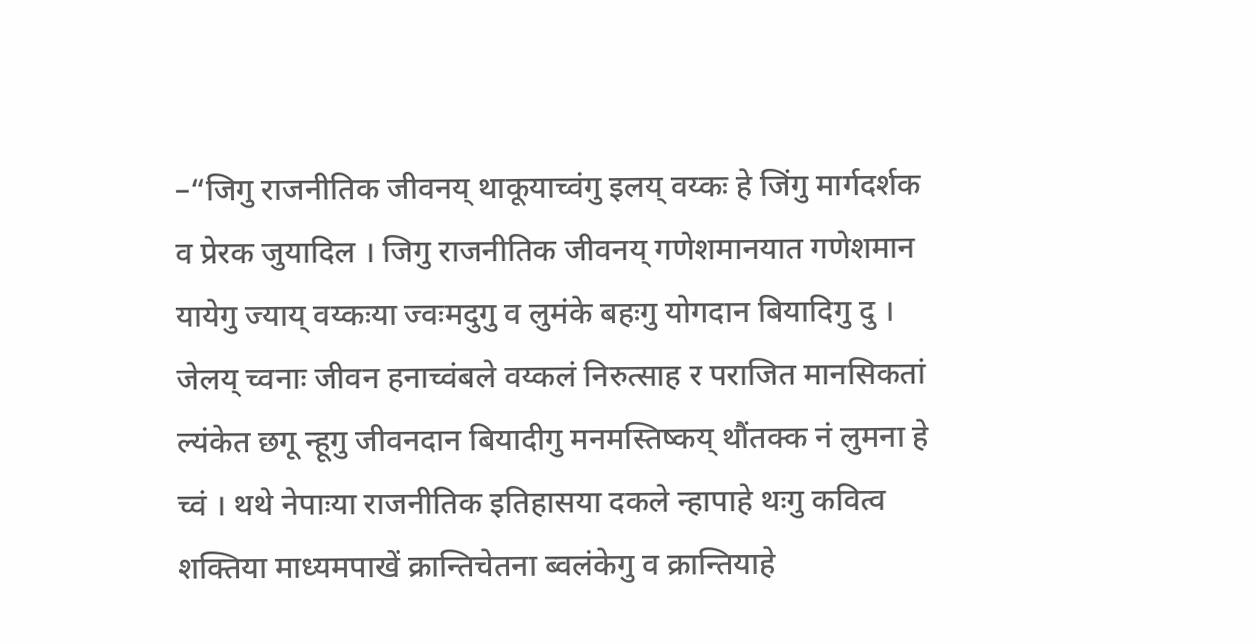–“जिगु राजनीतिक जीवनय् थाकूयाच्वंगु इलय् वय्कः हे जिंगु मार्गदर्शक व प्रेरक जुयादिल । जिगु राजनीतिक जीवनय् गणेशमानयात गणेशमान यायेगु ज्याय् वय्कःया ज्वःमदुगु व लुमंके बहःगु योगदान बियादिगु दु । जेलय् च्वनाः जीवन हनाच्वंबले वय्कलं निरुत्साह र पराजित मानसिकतां ल्यंकेत छगू न्हूगु जीवनदान बियादीगु मनमस्तिष्कय् थौंतक्क नं लुमना हे च्वं । थथे नेपाःया राजनीतिक इतिहासया दकले न्हापाहे थःगु कवित्व शक्तिया माध्यमपाखें क्रान्तिचेतना ब्वलंकेगु व क्रान्तियाहे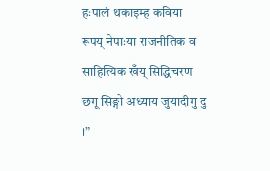हःपालं थकाइम्ह कविया रूपय् नेपाःया राजनीतिक व साहित्यिक खँय् सिद्धिचरण छगू सिङ्गो अध्याय जुयादीगु दु ।”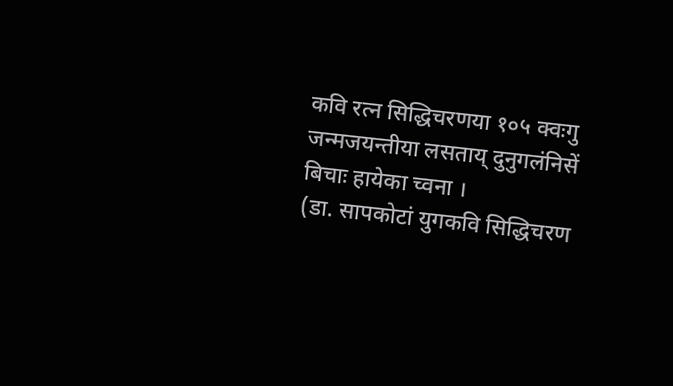कवि रत्न सिद्धिचरणया १०५ क्वःगु जन्मजयन्तीया लसताय् दुनुगलंनिसें बिचाः हायेका च्वना ।
(डा. सापकोटां युगकवि सिद्धिचरण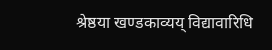श्रेष्ठया खण्डकाव्यय् विद्यावारिधि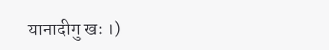यानादीगु खः ।)